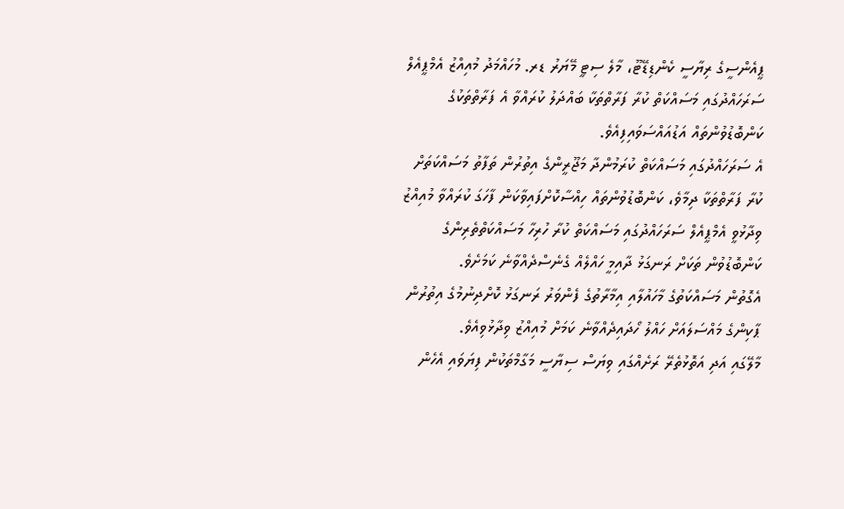ޕީއެންސީގެ ރިޔާސީ ކެންޑިޑޭޓޫ، މާލެ ސިޓީ މޭޔަރު ޑރ. މުހައްމަދު މުއިއްޒު އެމްޕީއެލް ސަރަހައްދުގައި މަސައްކަތް ކުރާ ފަރާތްތަކާ ބައްދަލު ކުރައްވާ އެ ފަރާތްތަކުގެ ކަންބޮޑުވުންތައް އަޑުއައްސަވައިފިއެވެ.
އެ ސަރަހައްދުގައި މަސައްކަތް ކުރަމުންދާ މަޖޫރީންގެ އިތުރުން ތަފާތު މަސައްކަތަށް ކުރާ ފަރާތްތަކާ ދިމާވެ، ކަންބޮޑުވުންތައް ހިއްސާކޮށްފައިވާކަން ފާހަގަ ކުރައްވާ މުއިއްޒު ވިދާޅުވީ އެމްޕީއެލް ސަރަހައްދުގައި މަސައްކަތް ކުރާ ހުރިހާ މަސައްކަތްތެރިންގެ ކަންބޮޑުވުން ތަކަށް ރަނގަޅު ދާއިމީ ހައްލެއް ގެނެސްދެއްވާނެ ކަމަށެވެ.
އެގޮތުން މަސައްކަތުގެ މާހައުލާއި އިމާރާތުގެ ފެންވަރު ރަނގަޅު ކޮށްދިނުމުގެ އިތުރުން ޕާކިންގެ މައްސަލައަށް ހައްލު ހޯދައިދެއްވާނެ ކަމަށް މުއިއްޒު ވިދާޅުވިއެވެ.
މާލޭގައި އަދި އަތޮޅުތެރޭ ރަށެއްގައި ވިޔަސް ސިޔާސީ މަގާމްތަކުން ފިޔަވައި އެހެން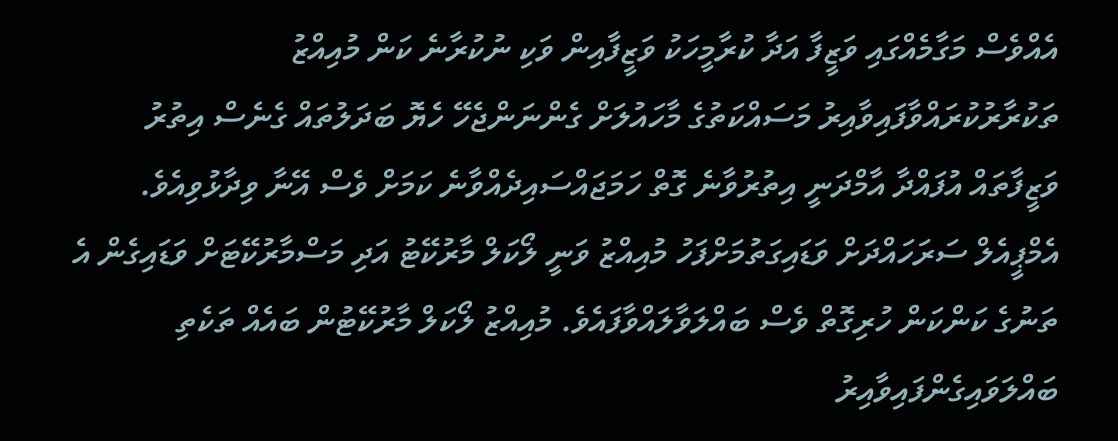އެއްވެސް މަގާމެއްގައި ވަޒީފާ އަދާ ކުރާމީހަކު ވަޒީފާއިން ވަކި ނުކުރާނެ ކަން މުއިއްޒު ތަކުރާރުކުރައްވާފައިވާއިރު މަސައްކަތުގެ މާހައުލަށް ގެންނަންޖެހޭ ހެޔޮ ބަދަލުތައް ގެނެސް އިތުރު ވަޒީފާތައް އުފައްދާ އާމްދަނީ އިތުރުވާނެ ގޮތް ހަމަޖައްސައިދެއްވާނެ ކަމަށް ވެސް އޭނާ ވިދާޅުވިއެވެ.
އެމްޕީއެލް ސަރަހައްދަށް ވަޑައިގަތުމަށްފަހު މުއިއްޒު ވަނީ ލޯކަލް މާރުކޭޓު އަދި މަސްމާރުކޭޓަށް ވަޑައިގެން އެ ތަނުގެ ކަންކަން ހުރިގޮތް ވެސް ބައްލަވާލައްވާފައެވެ. މުއިއްޒު ލޯކަލް މާރުކޭޓުން ބައެއް ތަކެތި ބައްލަވައިގެންފައިވާއިރު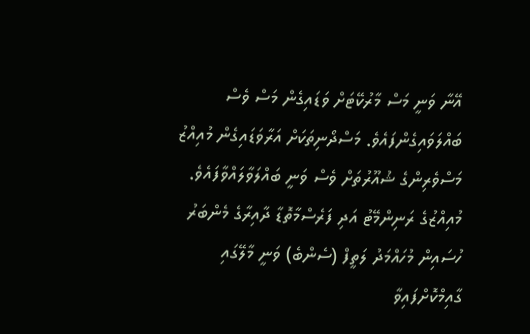އޭނާ ވަނީ މަސް މާރުކޭޓަށް ވަޑައިގެން މަސް ވެސް ބައްލަވައިގެންފައެވެ. މަސްދޯނިތަކަށް އަރާވަޑައިގެން މުއިއްޒު މަސްވެރިންގެ ޝުއޫރުތަށް ވެސް ވަނީ ބައްލަވާލައްވާފައެވެ.
މުއިއްޒުގެ ރަނިންމޭޓު އަދި ފަރެސްމާތޮޑާ ދާއިރާގެ މެންބަރު ހުސައިން މުހައްމަދު ލަތީފް (ސެންބެ) ވަނީ މާލޭގައި ގާއިމްކޮށްފައިވާ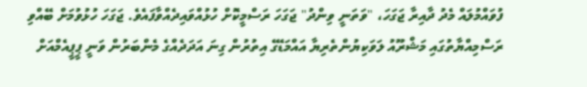ފުވައްމުލައް މެދު ދާއިރާ ޖަގަހަ، "ވަތަނީ ވިންދު" ޖަގަހަ ރަސްމީކޮށް ހުޅުއްވައިދެއްވާފައެވެ. ޖަގަހަ ހުޅުވުމަށް ބޭއްވި ރަސްމިއްޔާތުގައި މަޝްރޫއު ލަވަކިޔުންތެރިޔާ އައްމަޑޭގެ އިތުރުން ގިނަ އަދަދެއްގެ މެންބަރުން ވަނީ ޕީޕީއެމްއަށް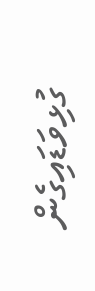ގުޅިވަޑައިގެން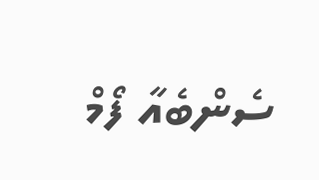ސެންބެއާ ފޯމް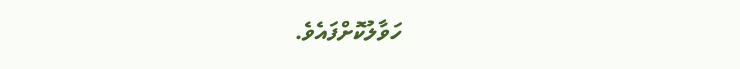ހަވާލުކޮށްފައެވެ.